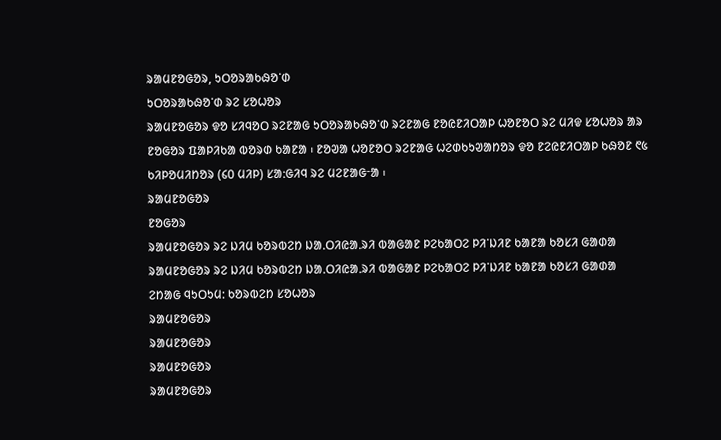ᱨᱟᱢᱱᱚᱜᱚᱨ, ᱩᱛᱚᱨᱟᱠᱷᱚᱸᱰ
ᱩᱛᱚᱨᱟᱠᱷᱚᱸᱰ ᱨᱮ ᱥᱚᱦᱚᱨ
ᱨᱟᱢᱱᱚᱜᱚᱨ ᱫᱚ ᱥᱤᱧᱚᱛ ᱨᱮᱱᱟᱜ ᱩᱛᱚᱨᱟᱠᱷᱚᱸᱰ ᱨᱮᱱᱟᱜ ᱱᱚᱭᱱᱤᱛᱟᱞ ᱦᱚᱱᱚᱛ ᱨᱮ ᱢᱤᱫ ᱥᱚᱦᱚᱨ ᱟᱨ ᱱᱚᱜᱚᱨ ᱯᱟᱞᱤᱠᱟ ᱵᱚᱨᱰ ᱠᱟᱱᱟ ᱾ ᱱᱚᱣᱟ ᱦᱚᱱᱚᱛ ᱨᱮᱱᱟᱜ ᱦᱮᱰᱠᱩᱣᱟᱴᱚᱨ ᱫᱚ ᱱᱮᱭᱱᱤᱛᱟᱞ ᱠᱷᱚᱱ ᱖᱕ ᱠᱤᱞᱚᱢᱤᱴᱚᱨ (᱔᱐ ᱢᱤᱞ) ᱥᱟᱺᱜᱤᱧ ᱨᱮ ᱢᱮᱱᱟᱜᱼᱟ ᱾
ᱨᱟᱢᱱᱚᱜᱚᱨ
ᱱᱚᱜᱚᱨ
ᱨᱟᱢᱱᱚᱜᱚᱨ ᱨᱮ ᱡᱤᱢ ᱠᱚᱨᱵᱮᱴ ᱡᱟᱹᱛᱤᱭᱟᱹᱨᱤ ᱵᱟᱜᱟᱱ ᱞᱮᱠᱟᱛᱮ ᱞᱤᱸᱡᱤᱱ ᱠᱟᱱᱟ ᱠᱚᱥᱤ ᱜᱟᱰᱟ
ᱨᱟᱢᱱᱚᱜᱚᱨ ᱨᱮ ᱡᱤᱢ ᱠᱚᱨᱵᱮᱴ ᱡᱟᱹᱛᱤᱭᱟᱹᱨᱤ ᱵᱟᱜᱟᱱ ᱞᱮᱠᱟᱛᱮ ᱞᱤᱸᱡᱤᱱ ᱠᱟᱱᱟ ᱠᱚᱥᱤ ᱜᱟᱰᱟ
ᱮᱴᱟᱜ ᱧᱩᱛᱩᱢ: ᱠᱚᱨᱵᱮᱴ ᱥᱚᱦᱚᱨ
ᱨᱟᱢᱱᱚᱜᱚᱨ
ᱨᱟᱢᱱᱚᱜᱚᱨ
ᱨᱟᱢᱱᱚᱜᱚᱨ
ᱨᱟᱢᱱᱚᱜᱚᱨ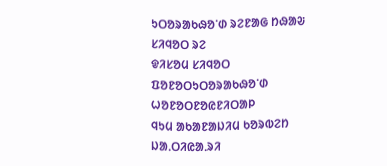ᱩᱛᱚᱨᱟᱠᱷᱚᱸᱰ ᱨᱮᱱᱟᱜ ᱴᱷᱟᱶ ᱥᱤᱧᱚᱛ ᱨᱮ
ᱫᱤᱥᱚᱢ ᱥᱤᱧᱚᱛ
ᱯᱚᱱᱚᱛᱩᱛᱚᱨᱟᱠᱷᱚᱸᱰ
ᱦᱚᱱᱚᱛᱱᱚᱭᱱᱤᱛᱟᱞ
ᱧᱩᱢ ᱟᱠᱟᱱᱟᱡᱤᱢ ᱠᱚᱨᱵᱮᱴ ᱡᱟᱹᱛᱤᱭᱟᱹᱨᱤ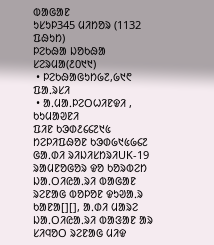ᱵᱟᱜᱟᱱ
ᱩᱥᱩᱞ345 ᱢᱤᱴᱚᱨ (1132 ᱯᱷᱩᱴ)
ᱞᱮᱠᱷᱟ ᱡᱚᱠᱷᱟ ᱥᱮᱨᱢᱟ(᱒᱐᱑᱑)
 • ᱞᱮᱠᱷᱟᱜᱩᱴ᱙᱗,᱙᱑᱖
ᱯᱟᱹᱨᱥᱤ
 • ᱟᱹᱢᱟᱹᱞᱮᱛᱦᱤᱱᱫᱤ , ᱠᱩᱢᱟᱣᱱᱤ
ᱯᱤᱱ ᱠᱳᱰ᱒᱔᱔᱗᱑᱕
ᱴᱮᱞᱤᱯᱷᱚᱱ ᱠᱳᱰ᱙᱑᱕᱙᱔᱗
ᱜᱟᱹᱰᱤ ᱨᱤᱡᱤᱥᱴᱨᱤUK-19
ᱨᱟᱢᱱᱚᱜᱚᱨ ᱫᱚ ᱠᱚᱨᱵᱮᱴ ᱡᱟᱹᱛᱤᱭᱟᱹᱨᱤ ᱵᱟᱜᱟᱱ ᱨᱮᱱᱟᱜ ᱵᱚᱞᱚᱱ ᱫᱩᱣᱟᱹᱨ ᱠᱟᱱᱟ[][], ᱟᱹᱰᱤ ᱢᱟᱨᱮ ᱡᱟᱹᱛᱤᱭᱟᱹᱨᱤ ᱵᱟᱝᱟᱱ ᱟᱨ ᱥᱤᱧᱚᱛ ᱨᱮᱱᱟᱜ ᱢᱤᱫ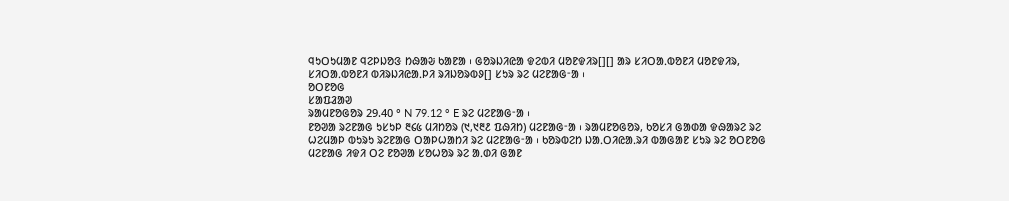ᱧᱩᱛᱩᱢᱟᱱ ᱧᱮᱞᱡᱚᱝ ᱴᱷᱟᱶ ᱠᱟᱱᱟ ᱾ ᱜᱚᱨᱡᱤᱭᱟ ᱫᱮᱵᱤ ᱢᱚᱱᱫᱤᱨ[][] ᱟᱨ ᱥᱤᱛᱟᱹᱵᱚᱱᱤ ᱢᱚᱱᱫᱤᱨ, ᱥᱤᱛᱟᱹᱵᱚᱱᱤ ᱵᱤᱨᱡᱤᱭᱟᱹᱞᱤ ᱨᱤᱡᱚᱨᱵᱽ[] ᱥᱩᱨ ᱨᱮ ᱢᱮᱱᱟᱜᱼᱟ ᱾
ᱚᱛᱱᱚᱜ
ᱥᱟᱯᱲᱟᱣ
ᱨᱟᱢᱱᱚᱜᱚᱨ 29.40 ° N 79.12 ° E ᱨᱮ ᱢᱮᱱᱟᱜᱼᱟ ᱾
ᱱᱚᱣᱟ ᱨᱮᱱᱟᱜ ᱩᱥᱩᱞ ᱓᱔᱕ ᱢᱤᱴᱚᱨ (᱑,᱑᱓᱒ ᱯᱷᱤᱴ) ᱢᱮᱱᱟᱜᱼᱟ ᱾ ᱨᱟᱢᱱᱚᱜᱚᱨ, ᱠᱚᱥᱤ ᱜᱟᱰᱟ ᱫᱷᱟᱨᱮ ᱨᱮ ᱦᱮᱢᱟᱞ ᱵᱩᱨᱩ ᱨᱮᱱᱟᱜ ᱛᱟᱞᱦᱟᱴᱤ ᱨᱮ ᱢᱮᱱᱟᱜᱼᱟ ᱾ ᱠᱚᱨᱵᱮᱴ ᱡᱟᱹᱛᱤᱭᱟᱹᱨᱤ ᱵᱟᱜᱟᱱ ᱥᱩᱨ ᱨᱮ ᱚᱛᱱᱚᱜ ᱢᱮᱱᱟᱜ ᱤᱫᱤ ᱛᱮ ᱱᱚᱣᱟ ᱥᱚᱦᱚᱨ ᱨᱮ ᱟᱹᱰᱤ ᱜᱟᱱ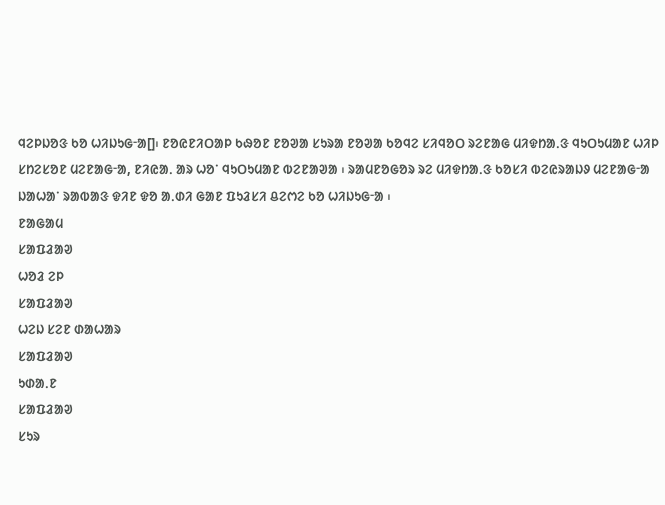ᱧᱮᱞᱡᱚᱝ ᱠᱚ ᱦᱤᱡᱩᱜᱼᱟ[]᱾ ᱱᱚᱭᱱᱤᱛᱟᱞ ᱠᱷᱚᱱ ᱱᱚᱣᱟ ᱥᱩᱨᱟ ᱱᱚᱣᱟ ᱠᱚᱧᱮ ᱥᱤᱧᱚᱛ ᱨᱮᱱᱟᱜ ᱢᱤᱫᱴᱟᱹᱝ ᱧᱩᱛᱩᱢᱟᱱ ᱦᱤᱞ ᱥᱴᱮᱥᱚᱱ ᱢᱮᱱᱟᱜᱼᱟ, ᱱᱤᱭᱟᱹ ᱟᱨ ᱦᱚᱸ ᱧᱩᱛᱩᱢᱟᱱ ᱵᱮᱱᱟᱣᱟ ᱾ ᱨᱟᱢᱱᱚᱜᱚᱨ ᱨᱮ ᱢᱤᱫᱴᱟᱹᱝ ᱠᱚᱥᱤ ᱵᱮᱭᱨᱟᱡᱽ ᱢᱮᱱᱟᱜᱼᱟ ᱡᱟᱦᱟᱸ ᱨᱟᱵᱟᱝ ᱫᱤᱱ ᱫᱚ ᱟᱹᱰᱤ ᱜᱟᱱ ᱯᱩᱲᱥᱤ ᱪᱮᱬᱮ ᱠᱚ ᱦᱤᱡᱩᱜᱼᱟ ᱾
ᱱᱟᱜᱟᱢ
ᱥᱟᱯᱲᱟᱣ
ᱦᱚᱲ ᱮᱞ
ᱥᱟᱯᱲᱟᱣ
ᱦᱮᱡ ᱥᱮᱱ ᱰᱟᱦᱟᱨ
ᱥᱟᱯᱲᱟᱣ
ᱩᱰᱟᱹᱱ
ᱥᱟᱯᱲᱟᱣ
ᱥᱩᱨ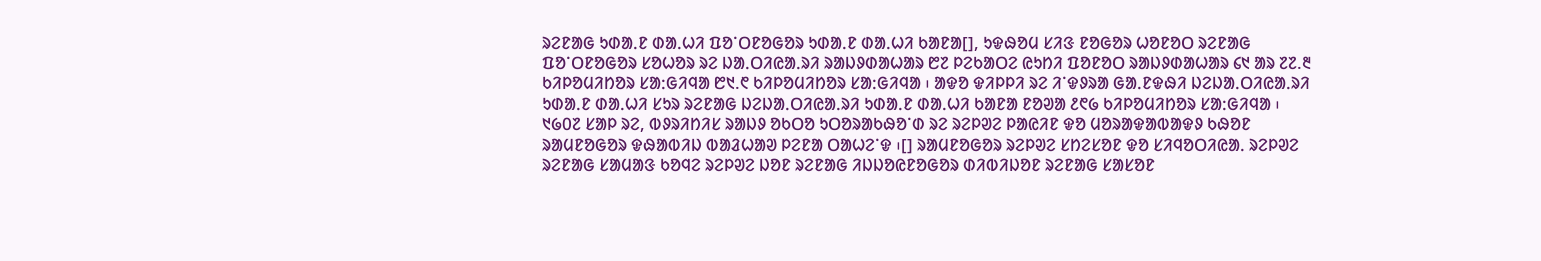ᱨᱮᱱᱟᱜ ᱩᱰᱟᱹᱱ ᱰᱟᱹᱦᱤ ᱯᱚᱸᱛᱱᱚᱜᱚᱨ ᱩᱰᱟᱹᱱ ᱰᱟᱹᱦᱤ ᱠᱟᱱᱟ[], ᱩᱫᱷᱚᱢ ᱥᱤᱝ ᱱᱚᱜᱚᱨ ᱦᱚᱱᱚᱛ ᱨᱮᱱᱟᱜ ᱯᱚᱸᱛᱱᱚᱜᱚᱨ ᱥᱚᱦᱚᱨ ᱨᱮ ᱡᱟᱹᱛᱤᱭᱟᱹᱨᱤ ᱨᱟᱡᱽᱰᱟᱦᱟᱨ ᱘᱗ ᱞᱮᱠᱟᱛᱮ ᱭᱩᱴᱤ ᱯᱚᱱᱚᱛ ᱨᱟᱡᱽᱰᱟᱦᱟᱨ ᱔᱑ ᱟᱨ ᱗᱗.᱓ ᱠᱤᱞᱚᱢᱤᱴᱚᱨ ᱥᱟᱺᱜᱤᱧᱟ ᱘᱑.᱖ ᱠᱤᱞᱚᱢᱤᱴᱚᱨ ᱥᱟᱺᱜᱤᱧᱟ ᱾ ᱟᱫᱚ ᱫᱤᱞᱞᱤ ᱨᱮ ᱤᱸᱫᱽᱨᱟ ᱜᱟᱹᱱᱫᱷᱤ ᱡᱮᱡᱟᱹᱛᱤᱭᱟᱹᱨᱤ ᱩᱰᱟᱹᱱ ᱰᱟᱹᱦᱤ ᱥᱩᱨ ᱨᱮᱱᱟᱜ ᱡᱮᱡᱟᱹᱛᱤᱭᱟᱹᱨᱤ ᱩᱰᱟᱹᱱ ᱰᱟᱹᱦᱤ ᱠᱟᱱᱟ ᱱᱚᱣᱟ ᱒᱖᱙ ᱠᱤᱞᱚᱢᱤᱴᱚᱨ ᱥᱟᱺᱜᱤᱧᱟ ᱾
᱑᱙᱐᱗ ᱥᱟᱞ ᱨᱮ, ᱵᱽᱨᱤᱴᱤᱥ ᱨᱟᱡᱽ ᱚᱠᱛᱚ ᱩᱛᱚᱨᱟᱠᱷᱚᱸᱰ ᱨᱮ ᱨᱮᱞᱣᱮ ᱞᱟᱭᱤᱱ ᱫᱚ ᱢᱚᱨᱟᱫᱟᱵᱟᱫᱽ ᱠᱷᱚᱱ ᱨᱟᱢᱱᱚᱜᱚᱨ ᱫᱷᱟᱵᱤᱡ ᱵᱟᱲᱦᱟᱣ ᱞᱮᱱᱟ ᱛᱟᱦᱮᱸᱫ ᱾[] ᱨᱟᱢᱱᱚᱜᱚᱨ ᱨᱮᱞᱣᱮ ᱥᱴᱮᱥᱚᱱ ᱫᱚ ᱥᱤᱧᱚᱛᱤᱭᱟᱹ ᱨᱮᱞᱣᱮ ᱨᱮᱱᱟᱜ ᱥᱟᱢᱟᱝ ᱠᱚᱧᱮ ᱨᱮᱞᱣᱮ ᱡᱚᱱ ᱨᱮᱱᱟᱜ ᱤᱡᱡᱚᱭᱱᱚᱜᱚᱨ ᱰᱤᱵᱤᱡᱚᱱ ᱨᱮᱱᱟᱜ ᱥᱟᱥᱚᱱ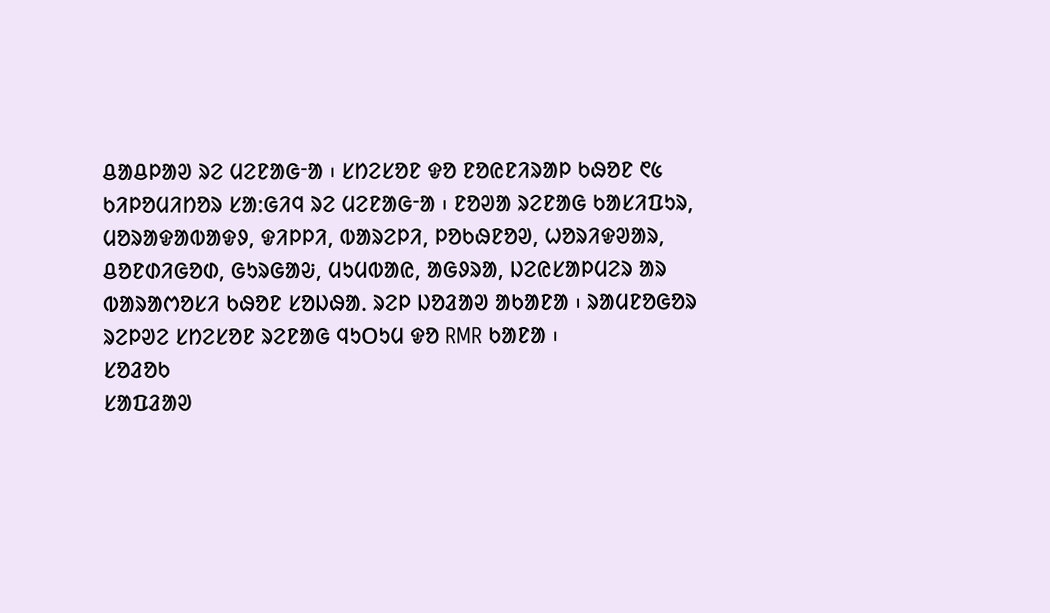ᱪᱟᱪᱞᱟᱣ ᱨᱮ ᱢᱮᱱᱟᱜᱼᱟ ᱾ ᱥᱴᱮᱥᱚᱱ ᱫᱚ ᱱᱚᱭᱱᱤᱨᱟᱞ ᱠᱷᱚᱱ ᱖᱕ ᱠᱤᱞᱚᱢᱤᱴᱚᱨ ᱥᱟᱺᱜᱤᱧ ᱨᱮ ᱢᱮᱱᱟᱜᱼᱟ ᱾ ᱱᱚᱣᱟ ᱨᱮᱱᱟᱜ ᱠᱟᱥᱤᱯᱩᱨ, ᱢᱚᱨᱟᱫᱟᱵᱟᱫᱽ, ᱫᱤᱞᱞᱤ, ᱵᱟᱨᱮᱞᱤ, ᱞᱚᱠᱷᱱᱚᱣ, ᱦᱚᱨᱤᱫᱣᱟᱨ, ᱪᱚᱱᱰᱤᱜᱚᱰ, ᱜᱩᱨᱜᱟᱶ, ᱢᱩᱢᱵᱟᱭ, ᱟᱜᱽᱨᱟ, ᱡᱮᱭᱥᱟᱞᱢᱮᱨ ᱟᱨ ᱵᱟᱨᱟᱬᱚᱥᱤ ᱠᱷᱚᱱ ᱥᱚᱡᱷᱟᱹ ᱨᱮᱞ ᱡᱚᱲᱟᱣ ᱟᱠᱟᱱᱟ ᱾ ᱨᱟᱢᱱᱚᱜᱚᱨ ᱨᱮᱞᱣᱮ ᱥᱴᱮᱥᱚᱱ ᱨᱮᱱᱟᱜ ᱧᱩᱛᱩᱢ ᱫᱚ RMR ᱠᱟᱱᱟ ᱾
ᱥᱚᱲᱚᱠ
ᱥᱟᱯᱲᱟᱣ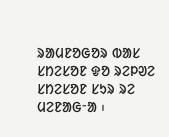ᱨᱟᱢᱱᱚᱜᱚᱨ ᱵᱟᱥ ᱥᱴᱮᱥᱚᱱ ᱫᱚ ᱨᱮᱞᱣᱮ ᱥᱴᱮᱥᱚᱱ ᱥᱩᱨ ᱨᱮ ᱢᱮᱱᱟᱜᱼᱟ ᱾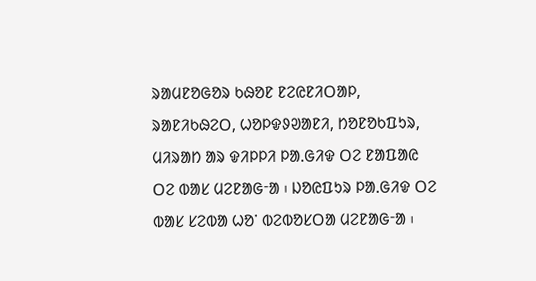ᱨᱟᱢᱱᱚᱜᱚᱨ ᱠᱷᱚᱱ ᱱᱮᱭᱱᱤᱛᱟᱞ, ᱨᱟᱱᱤᱠᱷᱮᱛ, ᱦᱚᱞᱫᱽᱣᱟᱱᱤ, ᱴᱚᱱᱚᱠᱯᱩᱨ, ᱢᱤᱨᱟᱴ ᱟᱨ ᱫᱤᱞᱞᱤ ᱞᱟᱹᱜᱤᱫ ᱛᱮ ᱱᱟᱯᱟᱭ ᱛᱮ ᱵᱟᱥ ᱢᱮᱱᱟᱜᱼᱟ ᱾ ᱡᱚᱭᱯᱩᱨ ᱞᱟᱹᱜᱤᱫ ᱛᱮ ᱵᱟᱥ ᱥᱮᱵᱟ ᱦᱚᱸ ᱵᱮᱵᱚᱥᱛᱟ ᱢᱮᱱᱟᱜᱼᱟ ᱾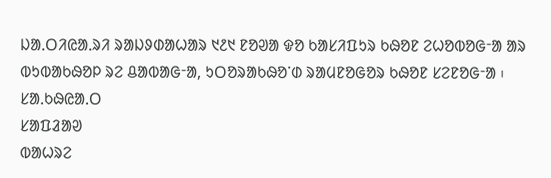ᱡᱟᱹᱛᱤᱭᱟᱹᱨᱤ ᱨᱟᱡᱽᱰᱟᱦᱟᱨ ᱑᱒᱑ ᱱᱚᱣᱟ ᱫᱚ ᱠᱟᱥᱤᱯᱩᱨ ᱠᱷᱚᱱ ᱮᱦᱚᱵᱚᱜᱼᱟ ᱟᱨ ᱵᱩᱵᱟᱠᱷᱚᱞ ᱨᱮ ᱪᱟᱵᱟᱜᱼᱟ, ᱩᱛᱚᱨᱟᱠᱷᱚᱸᱰ ᱨᱟᱢᱱᱚᱜᱚᱨ ᱠᱷᱚᱱ ᱥᱮᱱᱚᱜᱼᱟ ᱾
ᱥᱟᱹᱠᱷᱭᱟᱹᱛ
ᱥᱟᱯᱲᱟᱣ
ᱵᱟᱦᱨᱮ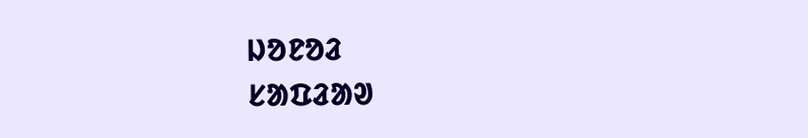ᱡᱚᱱᱚᱲ
ᱥᱟᱯᱲᱟᱣ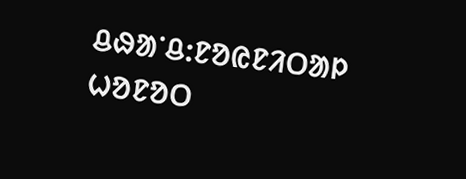ᱪᱷᱟᱸᱪ:ᱱᱚᱭᱱᱤᱛᱟᱞ ᱦᱚᱱᱚᱛ